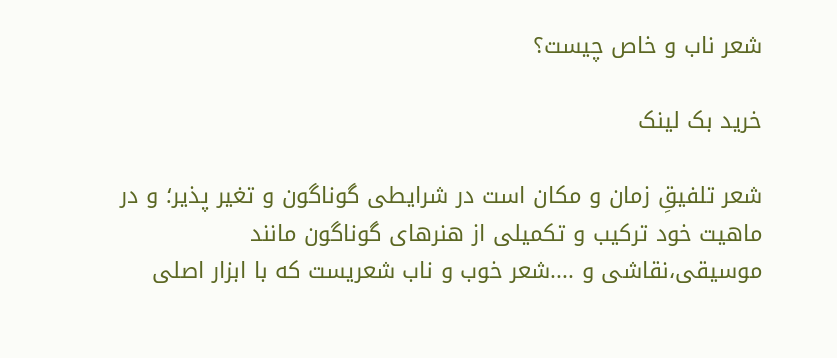شعر ناب و خاص چیست؟

خرید بک لینک

شعر تلفیقِ زمان و مکان است در شرایطی گوناگون و تغیر پذیر؛ و در ماهیت خود ترکیب و تکمیلی از هنرهای گوناگون مانند موسیقی،نقاشی و ....شعر خوب و ناب شعریست که با ابزار اصلی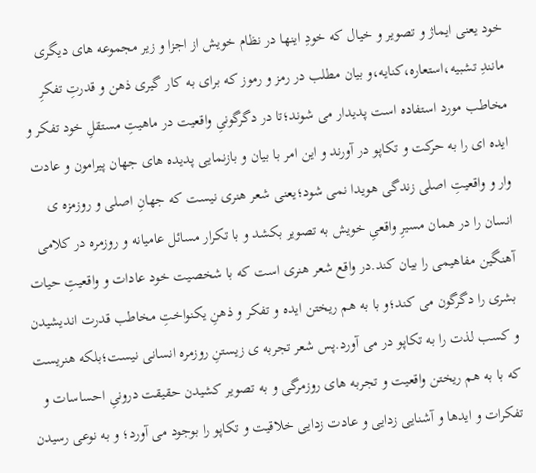خود یعنی ایماژ و تصویر و خیال که خودِ اینها در نظام خویش از اجزا و زیر مجموعه های دیگری مانندِ تشبیه،استعاره،کنایه،و بیان مطلب در رمز و رموز که برای به کار گیری ذهن و قدرتِ تفکرِ مخاطب مورد استفاده است پدیدار می شوند؛تا در دگرگونیِ واقعیت در ماهیتِ مستقلِ خود تفکر و ایده ای را به حرکت و تکاپو در آورند و این امر با بیان و بازنمایی پدیده های جهان پیرامون و عادت وار و واقعیتِ اصلی زندگی هویدا نمی شود؛یعنی شعر هنری نیست که جهانِ اصلی و روزمزه ی انسان را در همان مسیرِ واقعیِ خویش به تصویر بکشد و با تکرار مسائل عامیانه و روزمره در کلامی آهنگین مفاهیمی را بیان کند.در واقع شعر هنری است که با شخصیت خود عادات و واقعیتِ حیات بشری را دگرگون می کند؛و با به هم ریختن ایده و تفکر و ذهنِ یکنواختِ مخاطب قدرت اندیشیدن و کسب لذت را به تکاپو در می آورد.پس شعر تجربه ی زیستنِ روزمره انسانی نیست؛بلکه هنریست که با به هم ریختن واقعیت و تجربه های روزمرگی و به تصویر کشیدن حقیقت درونیِ احساسات و تفکرات و ایدها و آشنایی زدایی و عادت زدایی خلاقیت و تکاپو را بوجود می آورد؛ و به نوعی رسیدن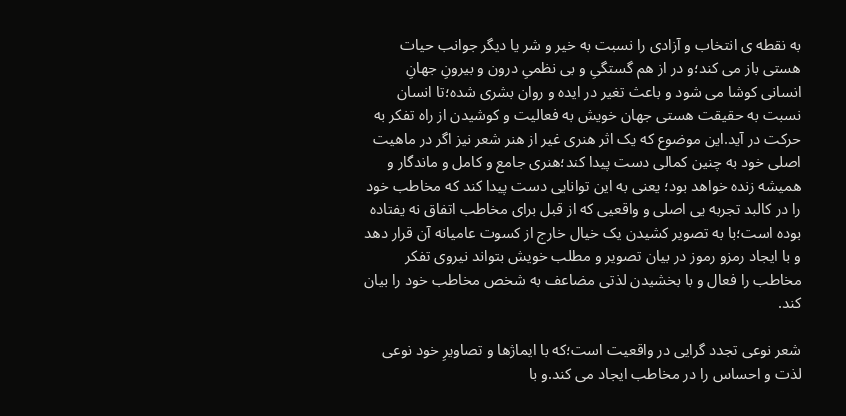به نقطه ی انتخاب و آزادی را نسبت به خیر و شر یا دیگر جوانب حیات هستی باز می کند؛و در از هم گستگیِ و بی نظمیِ درون و بیرونِ جهانِ انسانی کوشا می شود و باعث تغیر در ایده و روان بشری شده؛تا انسان نسبت به حقیقت هستی جهان خویش به فعالیت و کوشیدن از راه تفکر به حرکت در آید.این موضوع که یک اثر هنری غیر از هنر شعر نیز اگر در ماهیت اصلی خود به چنین کمالی دست پیدا کند؛هنری جامع و کامل و ماندگار و همیشه زنده خواهد بود؛ یعنی به این توانایی دست پیدا کند که مخاطب خود را در کالبد تجربه یی اصلی و واقعیی که از قبل برای مخاطب اتفاق نه یفتاده بوده است؛با به تصویر کشیدن یک خیال خارج از کسوت عامیانه آن قرار دهد و با ایجاد رمزو رموز در بیان تصویر و مطلب خویش بتواند نیروی تفکر مخاطب را فعال و با بخشیدن لذتی مضاعف به شخص مخاطب خود را بیان کند.

شعر نوعی تجدد گرایی در واقعیت است؛که با ایماژها و تصاویرِ خود نوعی لذت و احساس را در مخاطب ایجاد می کند.و با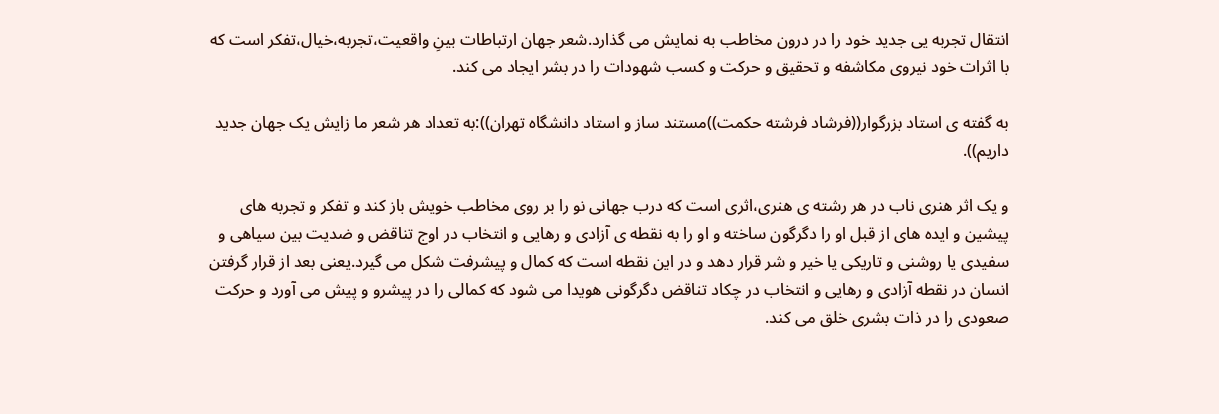انتقال تجربه یی جدید خود را در درون مخاطب به نمایش می گذارد.شعر جهان ارتباطات بینِ واقعیت،تجربه،خیال،تفکر است که با اثرات خود نیروی مکاشفه و تحقیق و حرکت و کسب شهودات را در بشر ایجاد می کند.

به گفته ی استاد بزرگوار((فرشاد فرشته حکمت))مستند ساز و استاد دانشگاه تهران)):به تعداد هر شعر ما زایش یک جهان جدید داریم)).

و یک اثر هنری ناب در هر رشته ی هنری،اثری است که درب جهانی نو را بر روی مخاطب خویش باز کند و تفکر و تجربه های پیشین و ایده های از قبل او را دگرگون ساخته و او را به نقطه ی آزادی و رهایی و انتخاب در اوج تناقض و ضدیت بین سیاهی و سفیدی یا روشنی و تاریکی یا خیر و شر قرار دهد و در این نقطه است که کمال و پیشرفت شکل می گیرد.یعنی بعد از قرار گرفتن انسان در نقطه آزادی و رهایی و انتخاب در چکاد تناقض دگرگونی هویدا می شود که کمالی را در پیشرو و پیش می آورد و حرکت صعودی را در ذات بشری خلق می کند.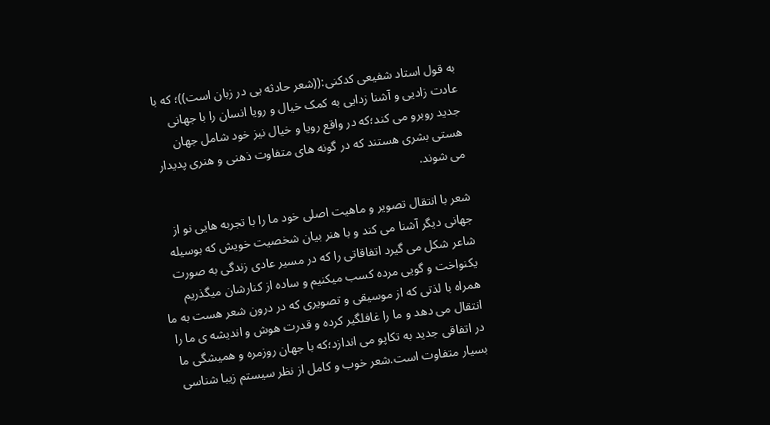به قول استاد شفیعی کدکنی:((شعر حادثه یی در زبان است))؛ که با عادت زادیی و آشنا زدایی به کمک خیال و رویا انسان را با جهانی جدید روبرو می کند؛که در واقع رویا و خیال نیز خود شامل جهان هستی بشری هستند که در گونه های متفاوت ذهنی و هنری پدیدار می شوند.

شعر با انتقال تصویر و ماهیت اصلی خود ما را با تجربه هایی نو از جهانی دیگر آشنا می کند و با هنر بیان شخصیت خویش که بوسیله شاعر شکل می گیرد اتفاقاتی را که در مسیر عادی زندگی به صورت یکنواخت و گویی مرده کسب میکنیم و ساده از کنارشان میگذریم همراه با لذتی که از موسیقی و تصویری که در درون شعر هست به ما انتقال می دهد و ما را غافلگیر کرده و قدرت هوش و اندیشه ی ما را در اتفاقی جدید به تکاپو می اندازد؛که با جهان روزمره و همیشگی ما بسیار متفاوت است.شعر خوب و کامل از نظر سیستم زیبا شناسی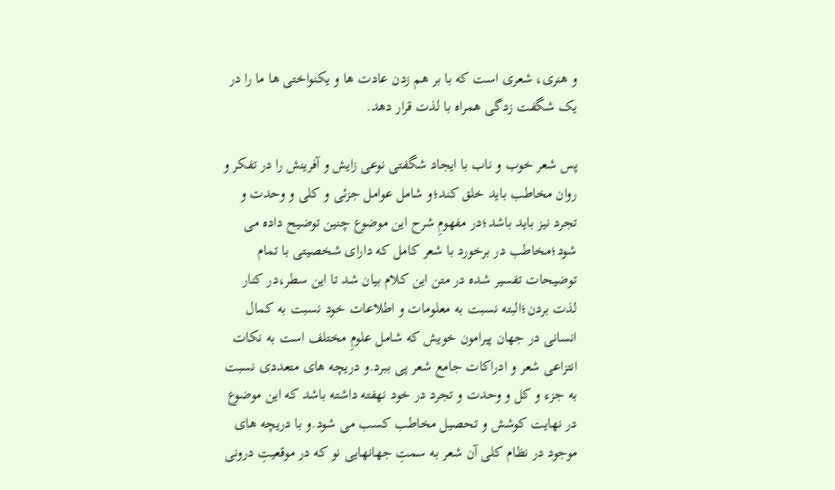و هنری، شعری است که با بر هم زدن عادت ها و یکنواختی ها ما را در یک شگفت زدگی همراه با لذت قرار دهد.

پس شعر خوب و ناب با ایجاد شگفتی نوعی زایش و آفرینش را در تفکر و روان مخاطب باید خلق کند؛و شامل عوامل جزئی و کلی و وحدت و تجرد نیز باید باشد؛در مفهومِ شرح این موضوع چنین توضیح داده می شود؛مخاطب در برخورد با شعر کامل که دارای شخصیتی با تمام توضیحات تفسیر شده در متن این کلام بیان شد تا این سطر،در کنار لذت بردن؛البته نسبت به معلومات و اطلاعات خود نسبت به کمال انسانی در جهان پیرامون خویش که شامل علومِ مختلف است به نکات انتزاعی شعر و ادراکات جامع شعر پی ببرد.و دریچه های متعددی نسبت به جزء و کل و وحدت و تجرد در خود نهفته داشته باشد که این موضوع در نهایت کوشش و تحصیل مخاطب کسب می شود.و با دریچه های موجود در نظام کلی آن شعر به سمتِ جهانهایی نو که در موقعیتِ درونی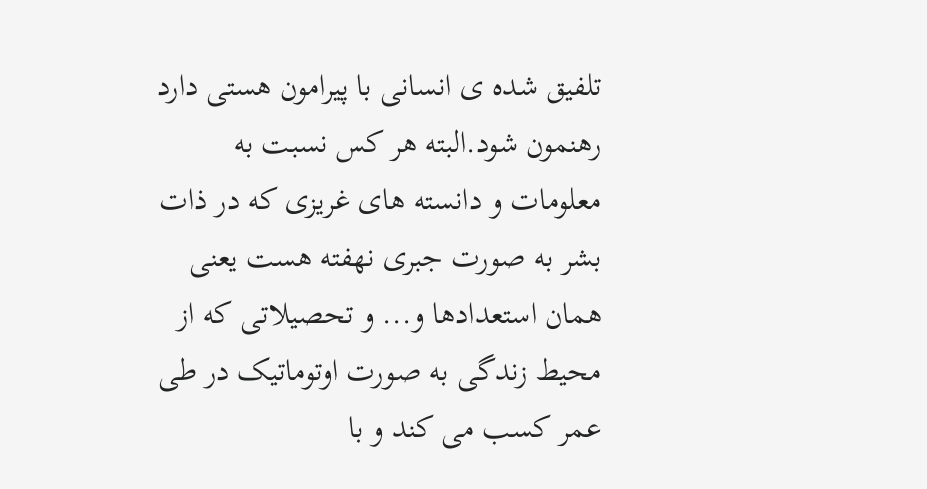تلفیق شده ی انسانی با پیرامون هستی دارد رهنمون شود.البته هر کس نسبت به معلومات و دانسته های غریزی که در ذات بشر به صورت جبری نهفته هست یعنی همان استعدادها و... و تحصیلاتی که از محیط زندگی به صورت اوتوماتیک در طی عمر کسب می کند و با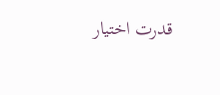قدرت اختیار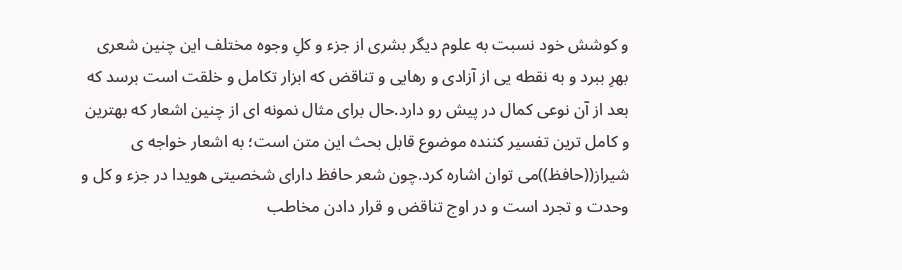و کوشش خود نسبت به علوم دیگر بشری از جزء و کلِ وجوه مختلف این چنین شعری بهرِ ببرد و به نقطه یی از آزادی و رهایی و تناقض که ابزار تکامل و خلقت است برسد که بعد از آن نوعی کمال در پیش رو دارد.حال برای مثال نمونه ای از چنین اشعار که بهترین و کامل ترین تفسیر کننده موضوع قابل بحث این متن است؛ به اشعار خواجه ی شیراز((حافظ))می توان اشاره کرد.چون شعر حافظ دارای شخصیتی هویدا در جزء و کل و وحدت و تجرد است و در اوج تناقض و قرار دادن مخاطب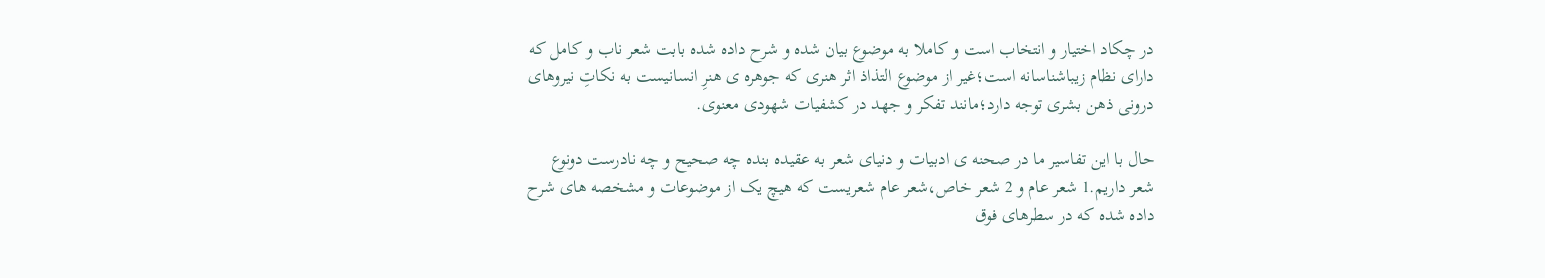در چکاد اختیار و انتخاب است و کاملا به موضوع بیان شده و شرح داده شده بابت شعر ناب و کامل که دارای نظام زیباشناسانه است؛غیر از موضوع التذاذ اثر هنری که جوهره ی هنرِ انسانیست به نکاتِ نیروهای درونی ذهن بشری توجه دارد؛مانند تفکر و جهد در کشفیات شهودی معنوی.

حال با این تفاسیر ما در صحنه ی ادبیات و دنیای شعر به عقیده بنده چه صحیح و چه نادرست دونوع شعر داریم.1 شعر عام و 2 شعر خاص،شعر عام شعریست که هیچ یک از موضوعات و مشخصه های شرح داده شده که در سطرهای فوق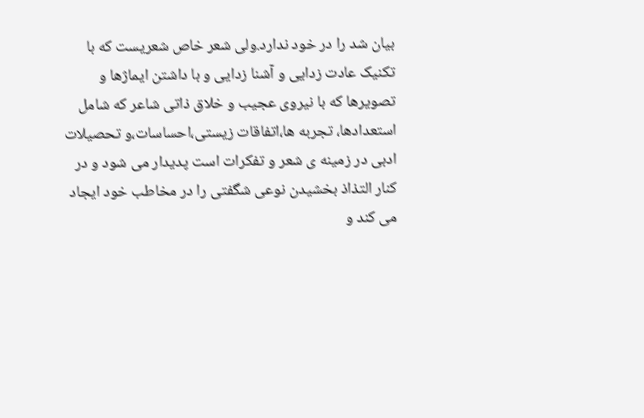بیان شد را در خود ندارد.ولی شعر خاص شعریست که با تکنیک عادت زدایی و آشنا زدایی و با داشتن ایماژها و تصویرها که با نیروی عجیب و خلاق ذاتی شاعر که شامل استعدادها، تجربه ها،اتفاقات زیستی،احساسات،و تحصیلات ادبی در زمینه ی شعر و تفکرات است پدیدار می شود و در کنار التذاذ بخشیدن نوعی شگفتی را در مخاطب خود ایجاد می کند و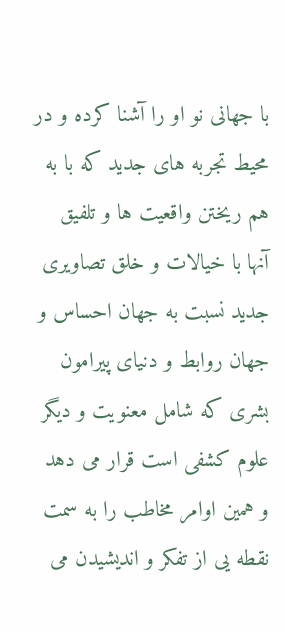با جهانی نو او را آشنا کرده و در محیط تجربه های جدید که با به هم ریختن واقعیت ها و تلفیق آنها با خیالات و خلق تصاویری جدید نسبت به جهان احساس و جهان روابط و دنیای پیرامون بشری که شامل معنویت و دیگر علوم کشفی است قرار می دهد و همین اوامر مخاطب را به سمت نقطه یی از تفکر و اندیشیدن می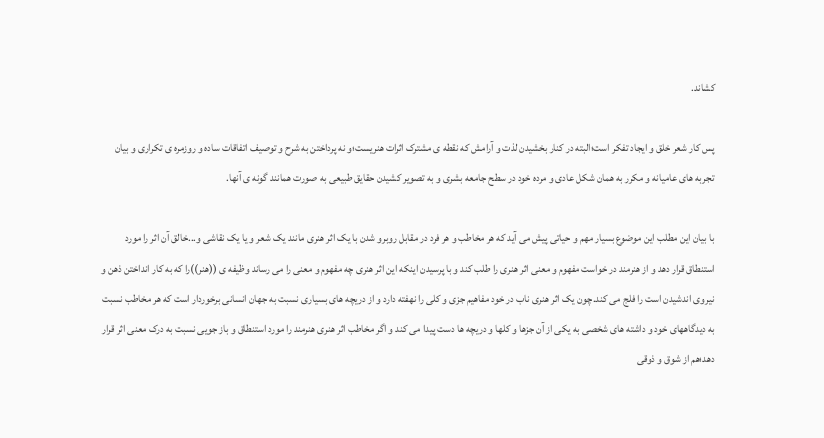کشاند.

پس کار شعر خلق و ایجاد تفکر است؛البته در کنار بخشیدن لذت و آرامش که نقطه ی مشترک اثرات هنریست؛و نه پرداختن به شرح و توصیف اتفاقات ساده و روزمره ی تکراری و بیان تجربه های عامیانه و مکرر به همان شکل عادی و مرده خود در سطح جامعه بشری و به تصویر کشیدن حقایق طبیعی به صورت همانند گونه ی آنها.

با بیان این مطلب این موضوع بسیار مهم و حیاتی پیش می آید که هر مخاطب و هر فرد در مقابل روبرو شدن با یک اثر هنری مانند یک شعر و یا یک نقاشی و...خالق آن اثر را مورد استنطاق قرار دهد و از هنرمند در خواست مفهوم و معنی اثر هنری را طلب کند و با پرسیدن اینکه این اثر هنری چه مفهوم و معنی را می رساند وظیفه ی ((هنر))را که به کار انداختن ذهن و نیروی اندشیدن است را فلج می کند.چون یک اثر هنری ناب در خود مفاهیم جزی و کلی را نهفته دارد و از دریچه های بسیاری نسبت به جهان انسانی برخوردار است که هر مخاطب نسبت به دیدگاههای خود و داشته های شخصی به یکی از آن جزها و کلها و دریچه ها دست پیدا می کند و اگر مخاطب اثر هنری هنرمند را مورد استنطاق و باز جویی نسبت به درک معنی اثر قرار دهد؛هم از شوق و ذوقی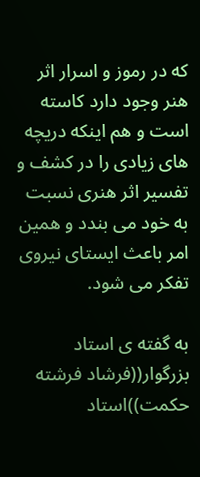که در رموز و اسرار اثر هنر وجود دارد کاسته است و هم اینکه دریچه های زیادی را در کشف و تفسیر اثر هنری نسبت به خود می بندد و همین امر باعث ایستای نیروی تفکر می شود.

به گفته ی استاد بزرگوار((فرشاد فرشته حکمت))استاد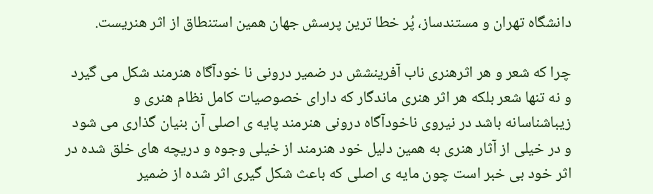دانشگاه تهران و مستندساز، پُر خطا ترین پرسش جهان همین استنطاق از اثر هنریست.

چرا که شعر و هر اثرهنری ناب آفرینشش در ضمیر درونی نا خودآگاه هنرمند شکل می گیرد و نه تنها شعر بلکه هر اثر هنری ماندگار که دارای خصوصیات کامل نظام هنری و زیباشناسانه باشد در نیروی ناخودآگاه درونی هنرمند پایه ی اصلی آن بنیان گذاری می شود و در خیلی از آثار هنری به همین دلیل خود هنرمند از خیلی وجوه و دریچه های خلق شده در اثر خود بی خبر است چون مایه ی اصلی که باعث شکل گیری اثر شده از ضمیر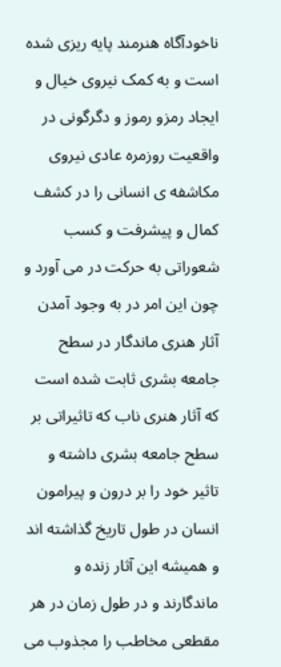ناخودآگاه هنرمند پایه ریزی شده است و به کمک نیروی خیال و ایجاد رمزو رموز و دگرگونی در واقعیت روزمره عادی نیروی مکاشفه ی انسانی را در کشف کمال و پیشرفت و کسب شعوراتی به حرکت در می آورد و چون این امر در به وجود آمدن آثار هنری ماندگار در سطح جامعه بشری ثابت شده است که آثار هنری ناب که تاثیراتی بر سطح جامعه بشری داشته و تاثیر خود را بر درون و پیرامون انسان در طول تاریخ گذاشته اند و همیشه این آثار زنده و ماندگارند و در طول زمان در هر مقطعی مخاطب را مجذوب می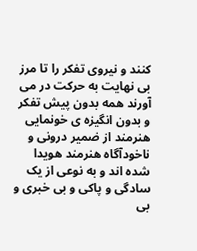کنند و نیروی تفکر را تا مرز بی نهایت به حرکت در می آورند همه بدون پیش تفکر و بدون انگیزه ی خونمایی هنرمند از ضمیر درونی و ناخودآگاه هنرمند هویدا شده اند و به نوعی از یک سادگی و پاکی و بی خبری و بی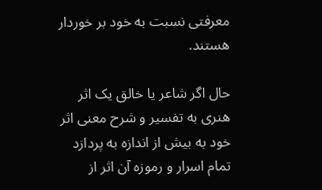معرفتی نسبت به خود بر خوردار هستند.

حال اگر شاعر یا خالق یک اثر هنری به تفسیر و شرح معنی اثر خود به بیش از اندازه به پردازد تمام اسرار و رموزه آن اثر از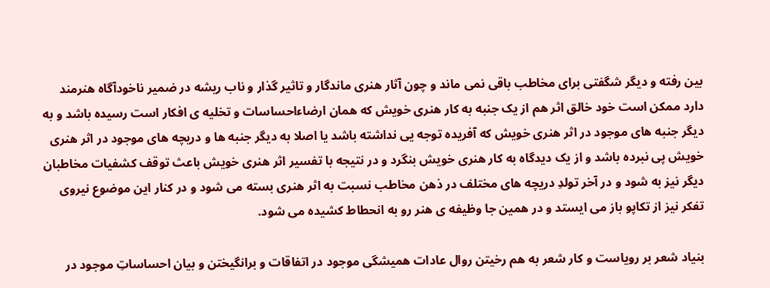بین رفته و دیگر شگفتی برای مخاطب باقی نمی ماند و چون آثار هنری ماندگار و تاثیر گذار و ناب ریشه در ضمیر ناخودآگاه هنرمند دارد ممکن است خود خالق اثر هم از یک جنبه به کار هنری خویش که همان ارضاءاحساسات و تخلیه ی افکار است رسیده باشد و به دیگر جنبه های موجود در اثر هنری خویش که آفریده توجه یی نداشته باشد یا اصلا به دیگر جنبه ها و دریچه های موجود در اثر هنری خویش پی نبرده باشد و از یک دیدگاه به کار هنری خویش بنگرد و در نتیجه با تفسیر اثر هنری خویش باعث توقف کشفیات مخاطبان دیگر نیز به شود و در آخر تولدِ دریچه های مختلف در ذهن مخاطب نسبت به اثر هنری بسته می شود و در کنار این موضوع نیروی تفکر نیز از تکاپو باز می ایستد و در همین جا وظیفه ی هنر رو به انحطاط کشیده می شود.

بنیاد شعر بر رویاست و کار شعر به هم رخیتن روال عادات همیشگی موجود در اتفاقات و برانگیختن و بیان احساساتِ موجود در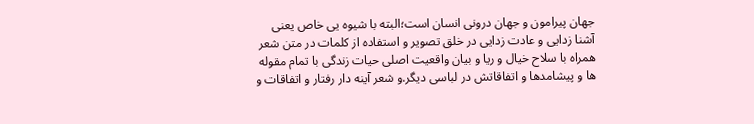جهان پیرامون و جهان درونی انسان است؛البته با شیوه یی خاص یعنی آشنا زدایی و عادت زدایی در خلق تصویر و استفاده از کلمات در متن شعر همراه با سلاح خیال و ریا و بیان واقعیت اصلی حیات زندگی با تمام مقوله ها و پیشامدها و اتفاقاتش در لباسی دیگر.و شعر آینه دار رفتار و اتفاقات و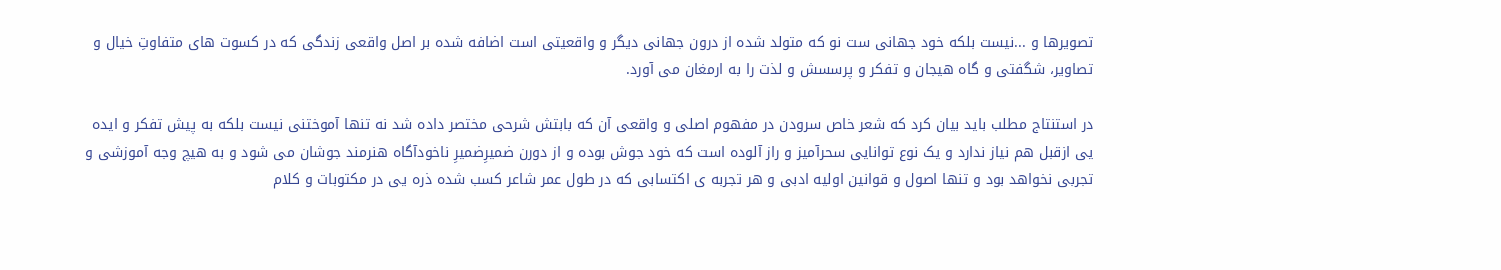تصویرها و ...نیست بلکه خود جهانی ست نو که متولد شده از درون جهانی دیگر و واقعیتی است اضافه شده بر اصل واقعی زندگی که در کسوت های متفاوتِ خیال و تصاویر، شگفتی و گاه هیجان و تفکر و پرسسش و لذت را به ارمغان می آورد.

در استنتاج مطلب باید بیان کرد که شعر خاص سرودن در مفهوم اصلی و واقعی آن که بابتش شرحی مختصر داده شد نه تنها آموختنی نیست بلکه به پیش تفکر و ایده یی ازقبل هم نیاز ندارد و یک نوع توانایی سحرآمیز و راز آلوده است که خود جوش بوده و از دورن ضمیرِضمیرِ ناخودآگاه هنرمند جوشان می شود و به هیچ وجه آموزشی و تجربی نخواهد بود و تنها اصول و قوانین اولیه ادبی و هر تجربه ی اکتسابی که در طول عمر شاعر کسب شده ذره یی در مکتوبات و کلام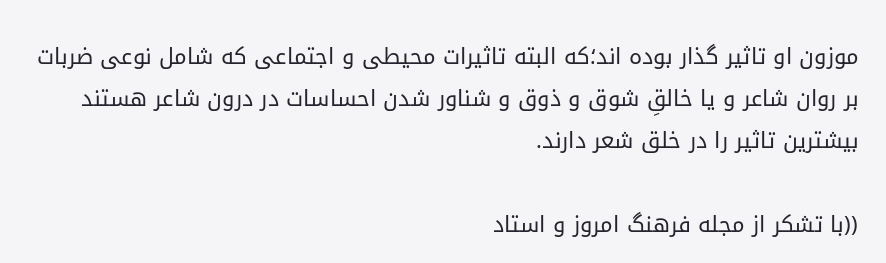موزون او تاثیر گذار بوده اند؛که البته تاثیرات محیطی و اجتماعی که شامل نوعی ضربات بر روان شاعر و یا خالقِ شوق و ذوق و شناور شدن احساسات در درون شاعر هستند بیشترین تاثیر را در خلق شعر دارند.

((با تشکر از مجله فرهنگ امروز و استاد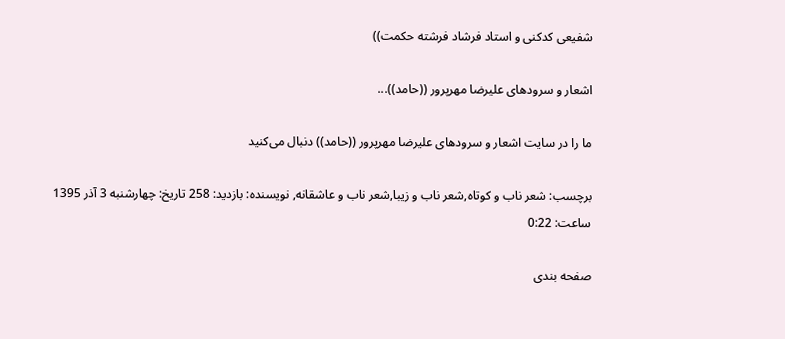شفیعی کدکنی و استاد فرشاد فرشته حکمت))

اشعار و سرودهای علیرضا مهرپرور ((حامد))...

ما را در سایت اشعار و سرودهای علیرضا مهرپرور ((حامد)) دنبال می‌کنید

برچسب: شعر ناب و کوتاه,شعر ناب و زیبا,شعر ناب و عاشقانه, نویسنده: بازدید: 258 تاريخ: چهارشنبه 3 آذر 1395 ساعت: 0:22

صفحه بندی